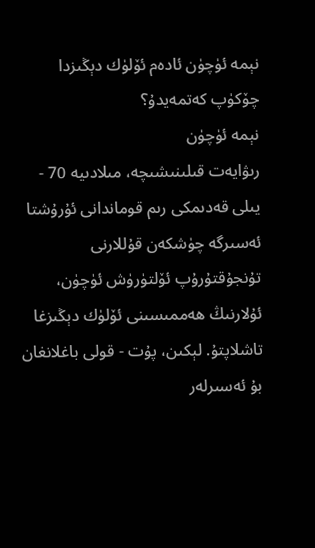نېمە ئۈچۈن ئادەم ئۆلۈك دېڭىزدا چۆكۈپ كەتمەيدۇ؟
نېمە ئۈچۈن
رىۋايەت قىلىنىشىچە، مىلادىيە 70 - يىلى قەدىمكى رىم قوماندانى ئۇرۇشتا ئەسىرگە چۈشكەن قۇللارنى تۇنجۇقتۇرۇپ ئۆلتۈرۈش ئۈچۈن، ئۇلارنىڭ ھەممىسىنى ئۆلۈك دېڭىزغا تاشلاپتۇ. لېكىن، پۇت - قولى باغلانغان بۇ ئەسىرلەر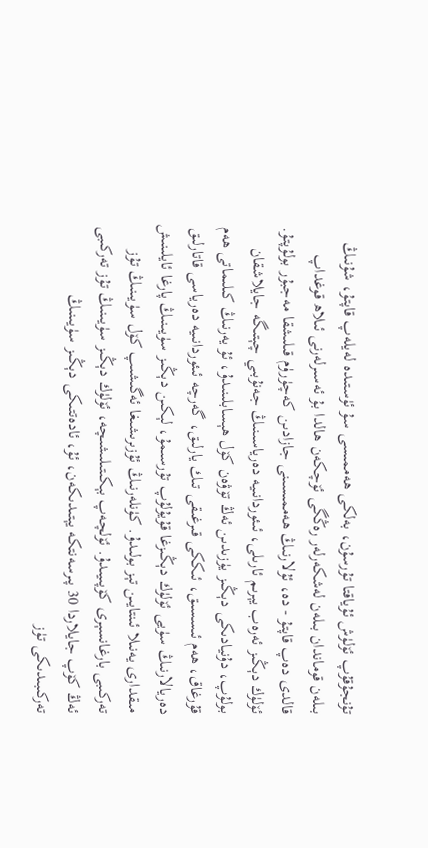تۇنجۇقۇپ ئۆلۈش ئۇياقتا تۇرسۇن، بەلكى ھەممىسى سۇ ئۈستىدە لەيلەپ قاپتۇ، شۇنىڭ بىلەن قوماندان بىلەن لەشكەرلەر رەڭگى ئۆچكەن ھالدا بۇ ئەسىرلەرنى ئىلاھ قوغداپ قالدى دەپ قاپتۇ - دە، ئۇلارنىڭ ھەممىسىنى جازادىن كەچۈرۈم قىلىشقا مەجبۇر بولۇپتۇ.
ئۆلۈك دېڭىز ئەرەب يېرىم ئارىلى، ئىئوردانىيە دەرياسىنىڭ جەنۇبىي چېتىگە جايلاشقان بولۇپ، دۇنيادىكى دېڭىز يۈزىدىن ئەڭ تۆۋەن كۆل ھېسابلىنىدۇ، ئۇ يەرنىڭ كىلىماتى ھەم قۇرغاق، ھەم ئىسسىق، ئىككى قىرغىقى تىك يارلىق، گەرچە ئىئوردانىيە دەرياسى قاتارلىق دەريالارنىڭ سۈيى ئۆلۈك دېڭىزغا قۇيۇلۇپ تۇرسىمۇ، لېكىن دېڭىز سۈيىنىڭ پارغا ئايلىنىش مىقدارى يەنىلا ئىنتايىن تېز بولىدۇ. كۈنلەرنىڭ ئۇزىرىشىغا ئەگىشىپ كۆل سۈيىنىڭ تۇز تەركىبى بارغانسېرى كۆپىيىدۇ. ئۆلچەپ بېكىتىلىشىچە، ئۆلۈك دېڭىز سۈيىنىڭ تۇز تەركىبى ئەڭ كۆپ جايلاردا 30 پىرسەنتكە يېتىدىكەن، ئۇ، ئادەتتىكى دېڭىز سۈيىنىڭ تەركىبىدىكى تۈز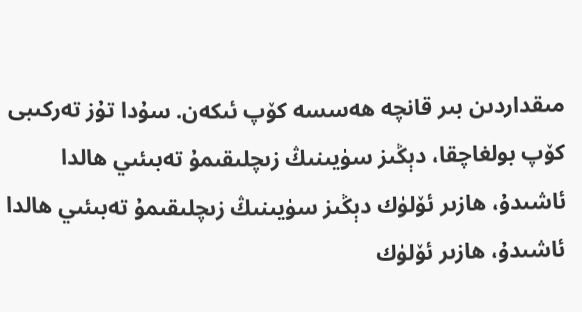مىقداردىن بىر قانچە ھەسسە كۆپ ئىكەن. سۇدا تۇز تەركىبى كۆپ بولغاچقا، دېڭىز سۈيىنىڭ زىچلىقىمۇ تەبىئىي ھالدا ئاشىدۇ، ھازىر ئۆلۈك دېڭىز سۈيىنىڭ زىچلىقىمۇ تەبىئىي ھالدا ئاشىدۇ، ھازىر ئۆلۈك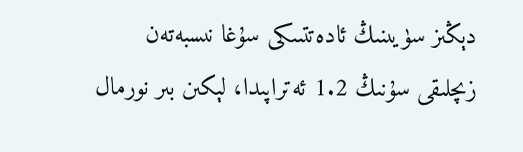دېڭىز سۈيىنىڭ ئادەتتىىكى سۇغا نىسبەتەن زىچلىقى سۇنىڭ 1.2 ئەتراپىدا، لېكىن بىر نورمال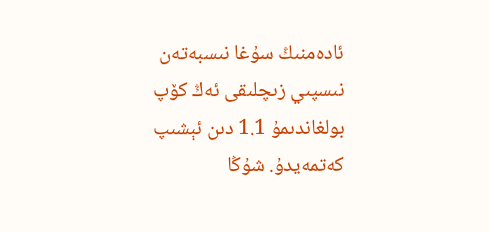ئادەمنىڭ سۇغا نىسبەتەن نىسپىي زىچلىقى ئەڭ كۆپ بولغاندىمۇ 1.1 دىن ئېشىپ كەتمەيدۇ. شۇڭا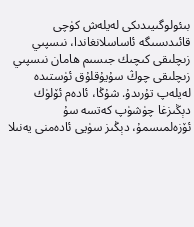بىئولوگىيىدىكى لەيلەش كۈچى قائىدىسىگە ئاساسلانغاندا، نىسپىي زىچلىقى كىچىك جىسىم ھامان نىسپىي زىچلىقى چوڭ سۇيۇقلۇق ئۈستىدە لەيلەپ تۇرىدۇ. شۇڭا، ئادەم ئۆلۈك دېڭىزغا چۈشۈپ كەتسە سۇ ئۆزەلمىسمۇ، دېڭىز سۈيى ئادەمنى يەنىلا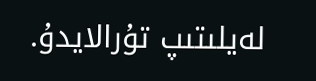لەيلىتىپ تۇرالايدۇ.